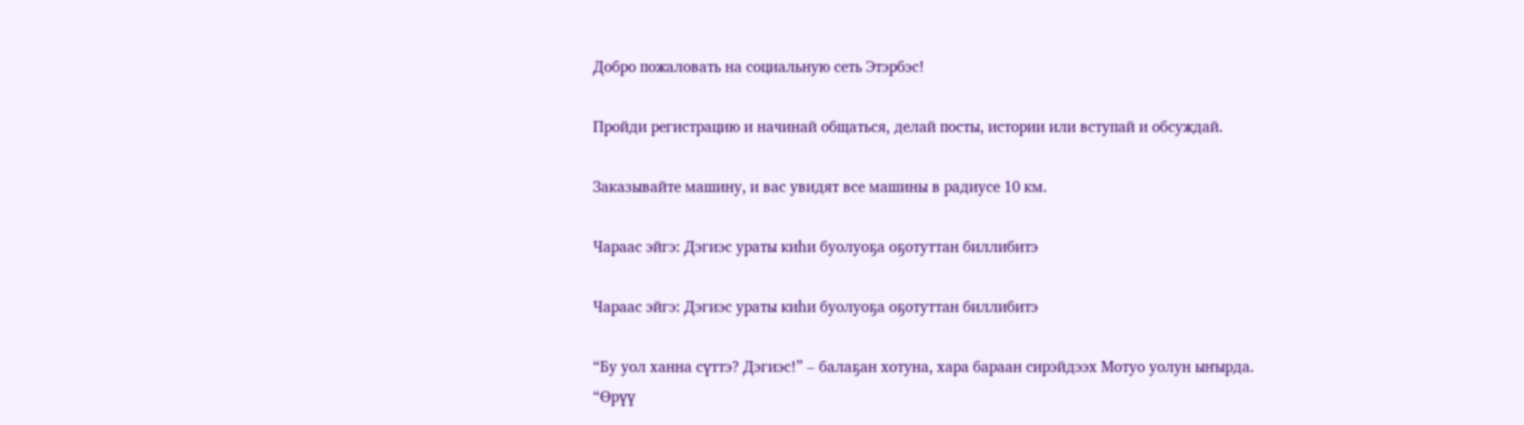Добро пожаловать на социальную сеть Этэрбэс!

Пройди регистрацию и начинай общаться, делай посты, истории или вступай и обсуждай.

Заказывайте машину, и вас увидят все машины в радиусе 10 км.

Чараас эйгэ: Дэгиэс ураты киһи буолуоҕа оҕотуттан биллибитэ

Чараас эйгэ: Дэгиэс ураты киһи буолуоҕа оҕотуттан биллибитэ

“Бу уол ханна сүттэ? Дэгиэс!” – балаҕан хотуна, хара бараан сирэйдээх Мотуо уолун ыҥырда. “Өрүү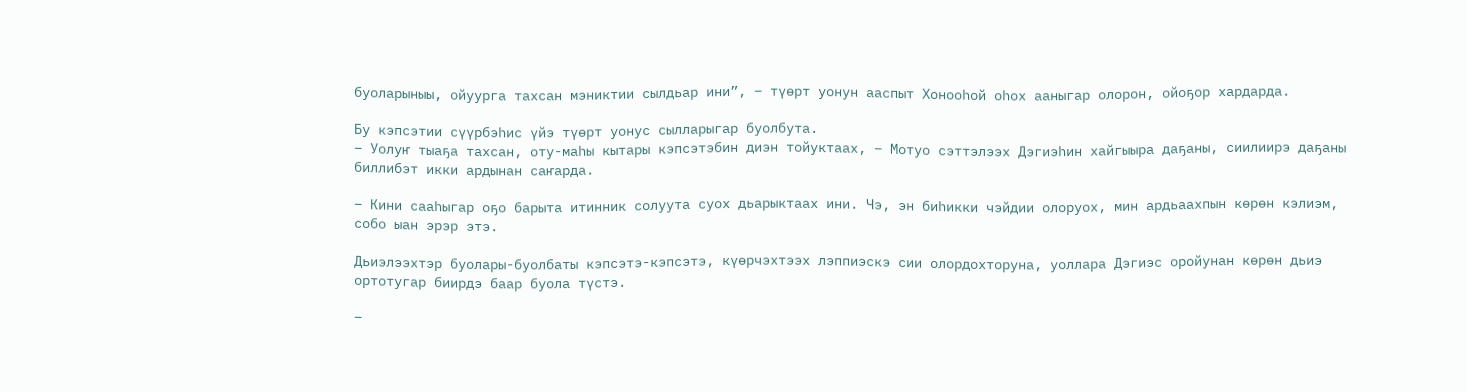буоларыныы, ойуурга тахсан мэниктии сылдьар ини”, – түөрт уонун ааспыт Хонооһой оһох ааныгар олорон, ойоҕор хардарда.

Бу кэпсэтии сүүрбэһис үйэ түөрт уонус сылларыгар буолбута.
– Уолуҥ тыаҕа тахсан, оту-маһы кытары кэпсэтэбин диэн тойуктаах, – Мотуо сэттэлээх Дэгиэһин хайгыыра даҕаны, сиилиирэ даҕаны биллибэт икки ардынан саҥарда.

– Кини сааһыгар оҕо барыта итинник солуута суох дьарыктаах ини. Чэ, эн биһикки чэйдии олоруох, мин ардьаахпын көрөн кэлиэм, собо ыан эрэр этэ.

Дьиэлээхтэр буолары-буолбаты кэпсэтэ-кэпсэтэ, күөрчэхтээх лэппиэскэ сии олордохторуна, уоллара Дэгиэс оройунан көрөн дьиэ ортотугар биирдэ баар буола түстэ.

–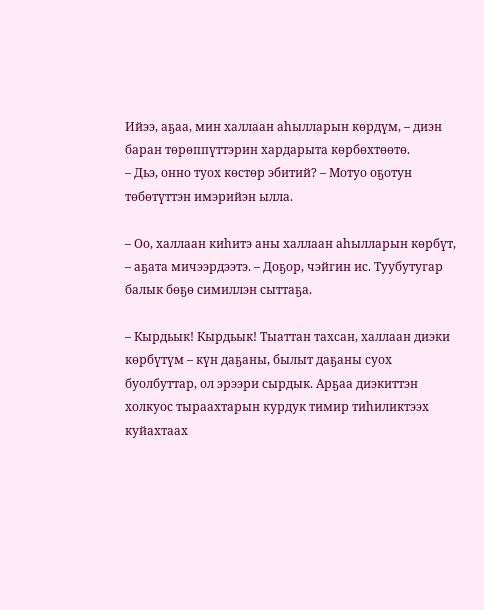Ийээ, аҕаа, мин халлаан аһылларын көрдүм, – диэн баран төрөппүттэрин хардарыта көрбөхтөөтө.
– Дьэ, онно туох көстөр эбитий? – Мотуо оҕотун төбөтүттэн имэрийэн ылла.

– Оо, халлаан киһитэ аны халлаан аһылларын көрбүт, – аҕата мичээрдээтэ. – Доҕор, чэйгин ис. Туубутугар балык бөҕө симиллэн сыттаҕа.

– Кырдьык! Кырдьык! Тыаттан тахсан, халлаан диэки көрбүтүм – күн даҕаны, былыт даҕаны суох буолбуттар, ол эрээри сырдык. Арҕаа диэкиттэн холкуос тыраахтарын курдук тимир тиһиликтээх куйахтаах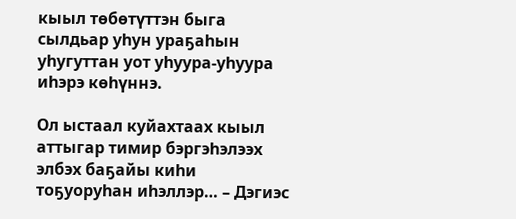кыыл төбөтүттэн быга сылдьар уһун ураҕаһын уһугуттан уот уһуура-уһуура иһэрэ көһүннэ.

Ол ыстаал куйахтаах кыыл аттыгар тимир бэргэһэлээх элбэх баҕайы киһи тоҕуоруһан иһэллэр… – Дэгиэс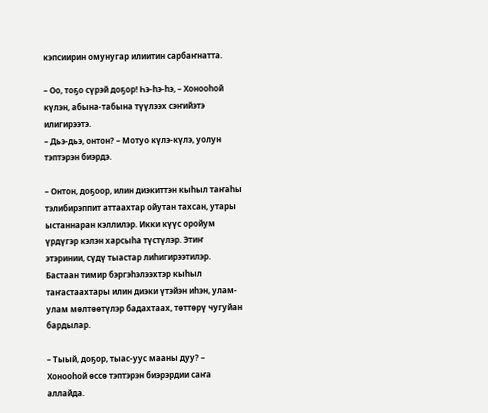кэпсиирин омунугар илиитин сарбаҥнатта.

– Оо, тоҕо сүрэй доҕор! Һэ-һэ-һэ, – Хонооһой күлэн, абына-табына түүлээх сэҥийэтэ илигирээтэ.
– Дьэ-дьэ, онтон? – Мотуо күлэ-күлэ, уолун тэптэрэн биэрдэ.

– Онтон, доҕоор, илин диэкиттэн кыһыл таҥаһы тэлибирэппит аттаахтар ойутан тахсан, утары ыстаннаран кэллилэр. Икки күүс оройум үрдүгэр кэлэн харсыһа түстүлэр. Этиҥ этэринии, сүдү тыастар лиһигирээтилэр. Бастаан тимир бэргэһэлээхтэр кыһыл таҥастаахтары илин диэки үтэйэн иһэн, улам-улам мөлтөөтүлэр бадахтаах, төттөрү чугуйан бардылар.

– Тыый, доҕор, тыас-уус мааны дуу? – Хонооһой өссө тэптэрэн биэрэрдии саҥа аллайда.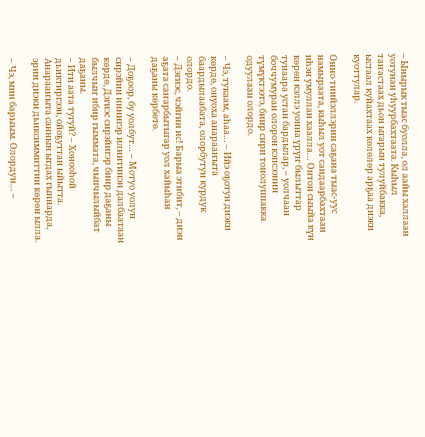– Ынырык тыас буолла, ол аайы халлаан уотунан уһуурбахтаата. Кыһыл таҥастаах дьон ыгарын тулуйбакка, ыстаал куйахтаах көлөлөр арҕаа диэки куоттулар.

Онно тиийэллэрин саҕана тыас-уус намыраата, кыһыл уот сандаарбахтаан иһэн умуллан хаалла… Онтон сыыйа күн көрөн кэллэ уонна үрүҥ былыттар тунаара устан бардылар, – уолчаан боччумуран олорон кэпсээнин түмүктээтэ, биир сири тонолуппакка одуулаан олордо.

– Чэ, тукаам, аһаа… – Ийэ оҕотун диэки көрдө, онуоха анарааҥыта баардылаабата, олорбутун курдук олордо.
– Дэгиэс, чэйгин ис! Барыа этибит, – диэн аҕата саҥарбытыгар уол хайыһан даҕаны көрбөтө.

– Доҕоор, бу уолбут… – Мотуо уолун сирэйин иннигэр илиитинэн далбаатаан көрдө, Дэгиэс сирэйигэр биир даҕаны былчыҥ ибир гыммата, чыпчылыйбат даҕаны.
– Ити аата тугуй? – Хонооһой дьиктиргээн, ойоҕуттан ыйытта. Анарааҥыта саннын ыгдах гыннарда, эрин диэки дьиксиммиттии көрөн ылла.

– Чэ, мин барыым. Олордун… –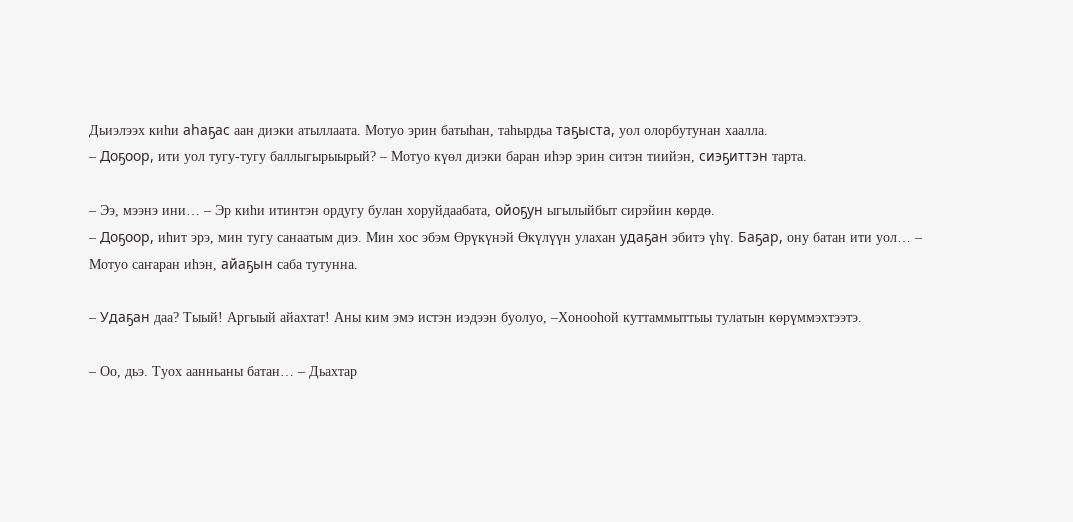Дьиэлээх киһи аһаҕас аан диэки атыллаата. Мотуо эрин батыһан, таһырдьа таҕыста, уол олорбутунан хаалла.
– Доҕоор, ити уол тугу-тугу баллыгырыырый? – Мотуо күөл диэки баран иһэр эрин ситэн тиийэн, сиэҕиттэн тарта.

– Ээ, мээнэ ини… – Эр киһи итинтэн ордугу булан хоруйдаабата, ойоҕун ыгылыйбыт сирэйин көрдө.
– Доҕоор, иһит эрэ, мин тугу санаатым диэ. Мин хос эбэм Өрүкүнэй Өкүлүүн улахан удаҕан эбитэ үһү. Баҕар, ону батан ити уол… – Мотуо саҥаран иһэн, айаҕын саба тутунна.

– Удаҕан даа? Тыый! Аргыый айахтат! Аны ким эмэ истэн иэдээн буолуо, –Хонооһой куттаммыттыы тулатын көрүммэхтээтэ.

– Оо, дьэ. Туох аанньаны батан… – Дьахтар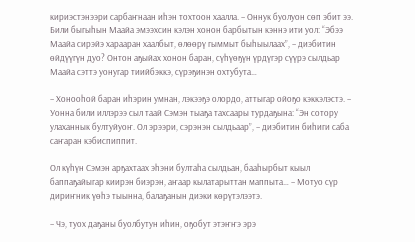кириэстэнээри сарбаҥнаан иһэн тохтоон хаалла. – Оннук буолуон сөп эбит ээ. Били быгыһын Маайа эмээхсин кэлэн хонон барбытын кэннэ ити уол: “Эбээ Маайа сирэйэ харааран хаалбыт, өлөөрү гыммыт быһыылаах”, – диэбитин өйдүүгүн дуо? Онтон аҕыйах хонон баран, сүһүөҕүн үрдүгэр сүүрэ сылдьар Маайа сэттэ уонугар тиийбэккэ, сүрэҕинэн охтубута…

– Хонооһой баран иһэрин умнан, лэкээҕэ олордо, аттыгар ойоҕо кэккэлэстэ. – Уонна били иллэрээ сыл таай Сэмэн тыаҕа тахсаары турдаҕына: “Эн сотору улаханнык бултуйуоҥ. Ол эрээри, сэрэнэн сылдьаар”, – диэбитин биһиги саба саҥаран кэбиспиппит.

Ол күһүн Сэмэн арҕахтаах эһэни бултаһа сылдьан, бааһырбыт кыыл баппаҕайыгар киирэн биэрэн, аҥаар кылатарыттан маппыта… – Мотуо сүр дириҥник үөһэ тыынна, балаҕанын диэки көрүтэлээтэ.

– Чэ, туох даҕаны буолбутун иһин, оҕобут этэҥҥэ эрэ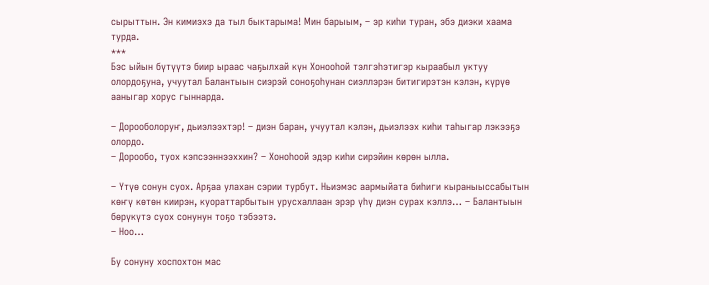сырыттын. Эн кимиэхэ да тыл быктарыма! Мин барыым, – эр киһи туран, эбэ диэки хаама турда.
***
Бэс ыйын бүтүүтэ биир ыраас чаҕылхай күн Хонооһой тэлгэһэтигэр кыраабыл уктуу олордоҕуна, учуутал Балантыын сиэрэй соноҕоһунан сиэллэрэн битигирэтэн кэлэн, күрүө ааныгар хорус гыннарда.

– Дорооболоруҥ, дьиэлээхтэр! – диэн баран, учуутал кэлэн, дьиэлээх киһи таһыгар лэкээҕэ олордо.
– Дорообо, туох кэпсээннээххин? – Хоноһоой эдэр киһи сирэйин көрөн ылла.

– Үтүө сонун суох. Арҕаа улахан сэрии турбут. Ньиэмэс аармыйата биһиги кыраныыссабытын көҥү көтөн киирэн, куораттарбытын урусхаллаан эрэр үһү диэн сурах кэллэ… – Балантыын бөрүкүтэ суох сонунун тоҕо тэбээтэ.
– Ноо…

Бу сонуну хоспохтон мас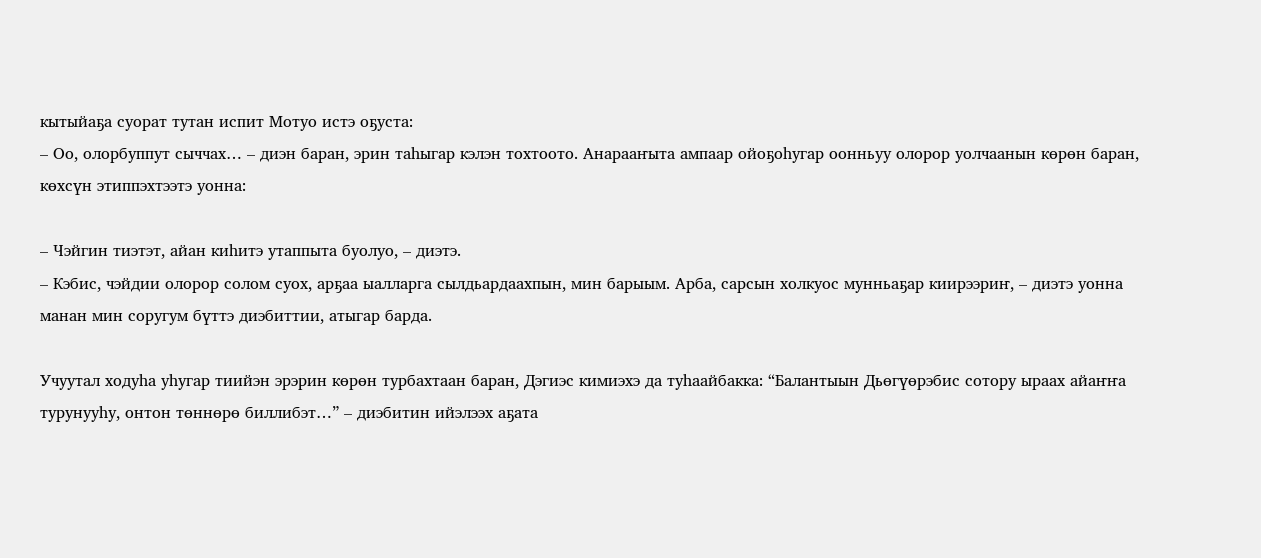кытыйаҕа суорат тутан испит Мотуо истэ оҕуста:
– Оо, олорбуппут сыччах… – диэн баран, эрин таһыгар кэлэн тохтоото. Анарааҥыта ампаар ойоҕоһугар оонньуу олорор уолчаанын көрөн баран, көхсүн этиппэхтээтэ уонна:

– Чэйгин тиэтэт, айан киһитэ утаппыта буолуо, – диэтэ.
– Кэбис, чэйдии олорор солом суох, арҕаа ыалларга сылдьардаахпын, мин барыым. Арба, сарсын холкуос мунньаҕар киирээриҥ, – диэтэ уонна манан мин соругум бүттэ диэбиттии, атыгар барда.

Учуутал ходуһа уһугар тиийэн эрэрин көрөн турбахтаан баран, Дэгиэс кимиэхэ да туһаайбакка: “Балантыын Дьөгүөрэбис сотору ыраах айаҥҥа турунууһу, онтон төннөрө биллибэт…” – диэбитин ийэлээх аҕата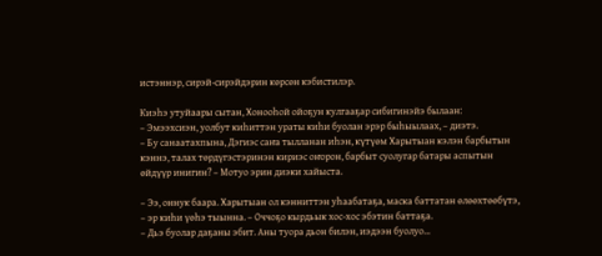истэннэр, сирэй-сирэйдэрин көрсөн кэбистилэр.

Киэһэ утуйаары сытан, Хонооһой ойоҕун кулгааҕар сибигинэйэ былаан:
– Эмээхсиэн, уолбут киһиттэн ураты киһи буолан эрэр быһыылаах, – диэтэ.
– Бу санаатахпына, Дэгиэс саҥа тылланан иһэн, күтүөм Харытыан кэлэн барбытын кэннэ, талах төрдүгэстэринэн кириэс оҥорон, барбыт суолугар батары аспытын өйдүүр инигин? – Мотуо эрин диэки хайыста.

– Ээ, оннук баара. Харытыан ол кэнниттэн уһаабатаҕа, маска баттатан өлөөхтөөбүтэ, – эр киһи үөһэ тыынна. – Оччоҕо кырдьык хос-хос эбэтин баттаҕа.
– Дьэ буолар даҕаны эбит. Аны туора дьон билэн, иэдээн буолуо…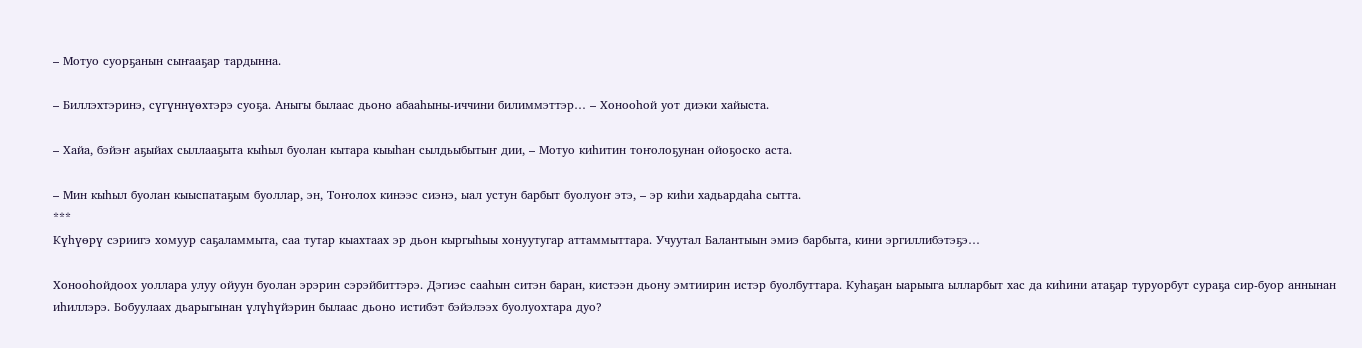– Мотуо суорҕанын сыҥааҕар тардынна.

– Биллэхтэринэ, сүгүннүөхтэрэ суоҕа. Аныгы былаас дьоно абааһыны-иччини билиммэттэр… – Хонооһой уот диэки хайыста.

– Хайа, бэйэҥ аҕыйах сыллааҕыта кыһыл буолан кытара кыыһан сылдьыбытыҥ дии, – Мотуо киһитин тоҥолоҕунан ойоҕоско аста.

– Мин кыһыл буолан кыыспатаҕым буоллар, эн, Тоҥолох кинээс сиэнэ, ыал устун барбыт буолуоҥ этэ, – эр киһи хадьардаһа сытта.
***
Күһүөрү сэриигэ хомуур саҕаламмыта, саа тутар кыахтаах эр дьон кыргыһыы хонуутугар аттаммыттара. Учуутал Балантыын эмиэ барбыта, кини эргиллибэтэҕэ…

Хонооһойдоох уоллара улуу ойуун буолан эрэрин сэрэйбиттэрэ. Дэгиэс сааһын ситэн баран, кистээн дьону эмтиирин истэр буолбуттара. Куһаҕан ыарыыга ылларбыт хас да киһини атаҕар туруорбут сураҕа сир-буор аннынан иһиллэрэ. Бобуулаах дьарыгынан үлүһүйэрин былаас дьоно истибэт бэйэлээх буолуохтара дуо?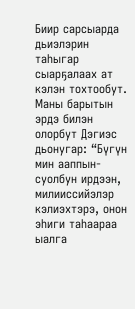Биир сарсыарда дьиэлэрин таһыгар сыарҕалаах ат кэлэн тохтообут. Маны барытын эрдэ билэн олорбут Дэгиэс дьонугар: “Бүгүн мин ааппын-суолбун ирдээн, милииссийэлэр кэлиэхтэрэ, онон эһиги таһаараа ыалга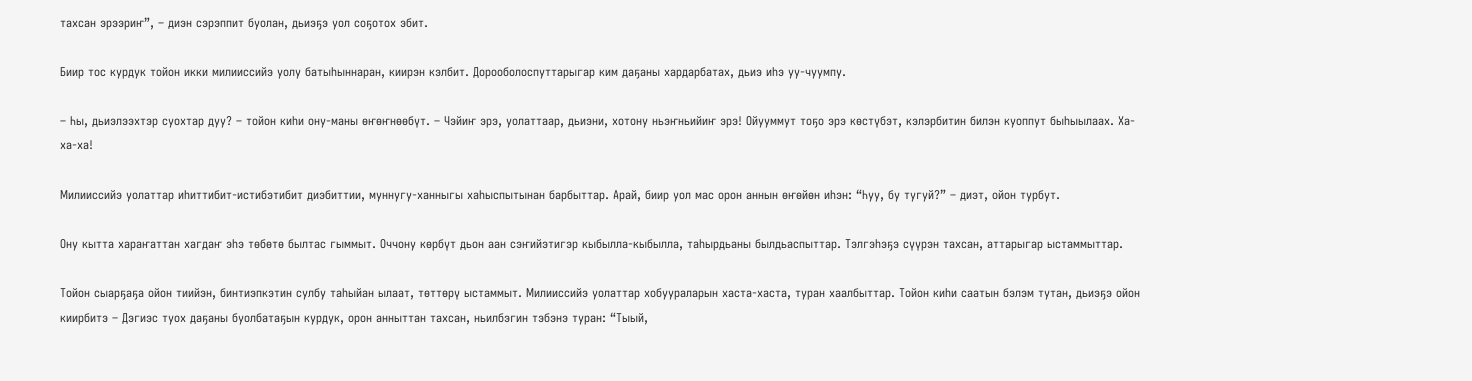тахсан эрээриҥ”, – диэн сэрэппит буолан, дьиэҕэ уол соҕотох эбит.

Биир тос курдук тойон икки милииссийэ уолу батыһыннаран, киирэн кэлбит. Дорооболоспуттарыгар ким даҕаны хардарбатах, дьиэ иһэ уу-чуумпу.

– Һы, дьиэлээхтэр суохтар дуу? – тойон киһи ону-маны өҥөҥнөөбүт. – Чэйиҥ эрэ, уолаттаар, дьиэни, хотону ньэҥньийиҥ эрэ! Ойууммут тоҕо эрэ көстүбэт, кэлэрбитин билэн куоппут быһыылаах. Ха-ха-ха!

Милииссийэ уолаттар иһиттибит-истибэтибит диэбиттии, муннугу-ханныгы хаһыспытынан барбыттар. Арай, биир уол мас орон аннын өҥөйөн иһэн: “Һуу, бу тугуй?” – диэт, ойон турбут.

Ону кытта хараҥаттан хагдаҥ эһэ төбөтө былтас гыммыт. Оччону көрбүт дьон аан сэҥийэтигэр кыбылла-кыбылла, таһырдьаны былдьаспыттар. Тэлгэһэҕэ сүүрэн тахсан, аттарыгар ыстаммыттар.

Тойон сыарҕаҕа ойон тиийэн, бинтиэпкэтин сулбу таһыйан ылаат, төттөрү ыстаммыт. Милииссийэ уолаттар хобуураларын хаста-хаста, туран хаалбыттар. Тойон киһи саатын бэлэм тутан, дьиэҕэ ойон киирбитэ – Дэгиэс туох даҕаны буолбатаҕын курдук, орон анныттан тахсан, ньилбэгин тэбэнэ туран: “Тыый,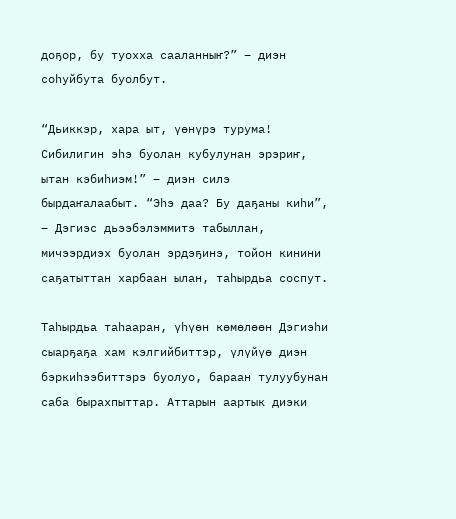доҕор, бу туохха сааланныҥ?” – диэн соһуйбута буолбут.

“Дьиккэр, хара ыт, үөнүрэ турума! Сибилигин эһэ буолан кубулунан эрэриҥ, ытан кэбиһиэм!” – диэн силэ бырдаҥалаабыт. “Эһэ даа? Бу даҕаны киһи”, – Дэгиэс дьээбэлэммитэ табыллан, мичээрдиэх буолан эрдэҕинэ, тойон кинини саҕатыттан харбаан ылан, таһырдьа соспут.

Таһырдьа таһааран, үһүөн көмөлөөн Дэгиэһи сыарҕаҕа хам кэлгийбиттэр, үлүйүө диэн бэркиһээбиттэрэ буолуо, бараан тулуубунан саба бырахпыттар. Аттарын аартык диэки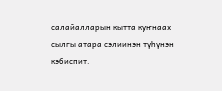салайалларын кытта куҥнаах сылгы атара сэлиинэн түһүнэн кэбиспит.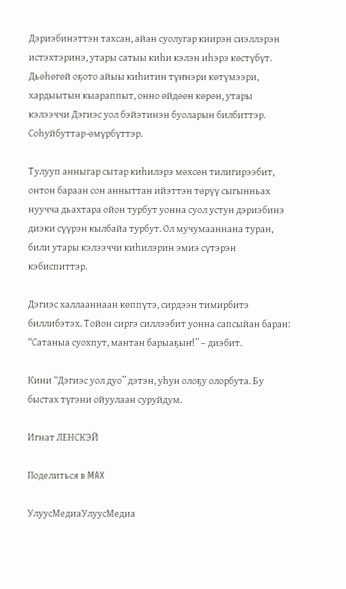Дэриэбинэттэн тахсан, айан суолугар киирэн сиэллэрэн истэхтэринэ, утары сатыы киһи кэлэн иһэрэ көстүбүт. Дьөһөгөй оҕото айыы киһитин түҥнэри көтүмээри, хардыытын кыараппыт, онно өйдөөн көрөн, утары кэлээччи Дэгиэс уол бэйэтинэн буоларын билбиттэр. Соһуйбуттар-өмүрбүттэр.

Тулууп анныгар сытар киһилэрэ мөхсөн тилигирээбит, онтон бараан сон анныттан ийэттэн төрүү сыгынньах нуучча дьахтара ойон турбут уонна суол устун дэриэбинэ диэки сүүрэн кылбайа турбут. Ол мучумааннана туран, били утары кэлээччи киһилэрин эмиэ сүтэрэн кэбиспиттэр.

Дэгиэс халлааннаан көппүтэ, сирдээн тимирбитэ биллибэтэх. Тойон сиргэ силлээбит уонна сапсыйан баран: “Сатаныа суохпут, мантан барыаҕыҥ!” – диэбит.

Кини “Дэгиэс уол дуо” дэтэн, уһун олоҕу олорбута. Бу быстах түгэни ойуулаан суруйдум.

Игнат ЛЕНСКЭЙ

Поделиться в MAX

УлуусМедиаУлуусМедиа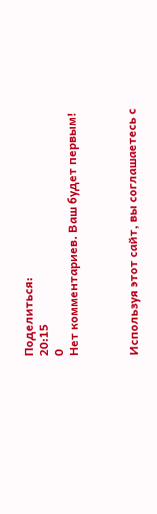Поделиться:
20:15
0
Нет комментариев. Ваш будет первым!



Используя этот сайт, вы соглашаетесь с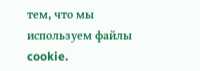тем, что мы используем файлы cookie.